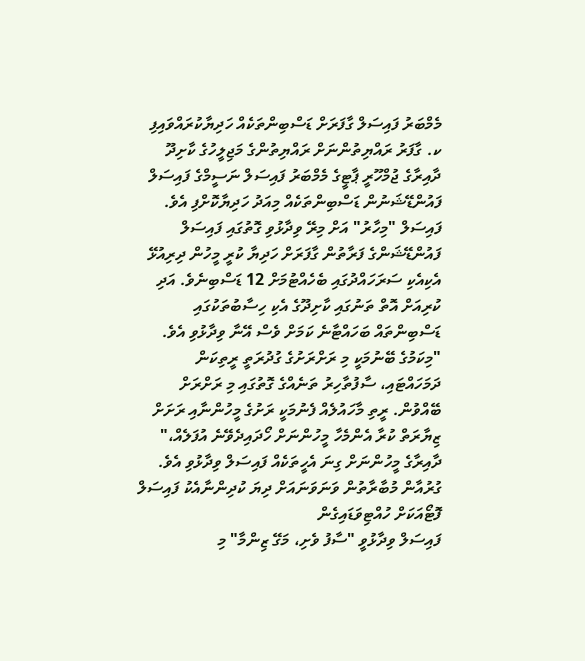މެމްބަރު ފައިސަލް ގާފަރަށް ޑަސްބިންތަކެއް ހަދިޔާކުރައްވައިފި
ކ. ގާފަރު ރައްޔިތުންނަށް ރައްޔިތުންގެ މަޖިލީހުގެ ކާށިދޫ ދާއިރާގެ ޖުމްހޫރީ ޕާޓީގެ މެމްބަރު ފައިސަލް ނަސީމްގެ ފައިސަލް ފައުންޑޭޝަނުން ޑަސްބިންތަކެއް މިއަދު ހަދިޔާކޮށްފި އެވެ.
ފައިސަލް "މިހާރު" އަށް މިރޭ ވިދާޅުވި ގޮތުގައި ފައިސަލް ފައުންޑޭޝަންގެ ފަރާތުން ގާފަރަށް ހަދިޔާ ކުރީ މީހުން ދިރިއުޅޭ އެކިއެކި ސަރަހައްދުގައި ބެހެއްޓުމަށް 12 ޑަސްބިނެވެ. އަދި ކުރިއަށް އޮތް ތަނުގައި ކާށިދޫގެ އެކި ހިސާބުތަކުގައި ޑަސްބިންތައް ބަހައްޓާނެ ކަމަށް ވެސް އޭނާ ވިދާޅުވި އެވެ.
"މިކަމުގެ ބޭނުމަކީ މި ރަށްރަށުގެ ގުދުރަތީ ރީތިކަން ދަމަހައްޓައި، ސާފުތާހިރު ތަނެއްގެ ގޮތުގައި މި ރަށްރަށް ބޭއްވުން. ރީތި މާހައުލެއް ފެނުމަކީ ރަށުގެ މީހުންނާއި ރަށަށް ޒިޔާރަތް ކުރާ އެންމެހާ މީހުންނަށް ހޯދައިދެވޭނެ އުފަލެއް،" ދާއިރާގެ މީހުންނަށް ގިނަ އެހީތަކެއް ފައިސަލް ވިދާޅުވި އެވެ.
ގުރުއާން މުބާރާތުން ވަނަވަނައަށް ދިޔަ ކުދިންނާއެކު ފައިސަލް ފޮޓޯއަކަށް ހުއްޓިވަޑައިގެން
ފައިސަލް ވިދާޅުވީ "ސާފު ވެށި، މަގޭ ޒިންމާ" މި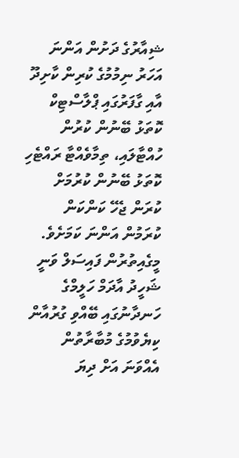ޝިއާރުގެ ދަށުން އަންނަ އަހަރު ނިމުމުގެ ކުރިން ކާށިދޫ އާއި ގާފަރުގައި ޕްލާސްޓިކް ކޮތަޅު ބޭނުން ކުރުން ހުއްޓާލައި، ތިމާވެއްޓާ ރައްޓެހި ކޮތަޅު ބޭނުން ކުރުމަށް ކުރަން ޖެހޭ ކަންކަން ކުރަމުން އަންނަ ކަމަށެވެ.
މީގެއިތުރުން ފައިސަލް ވަނީ ޝަހީދު އާދަމް ހަލީމްގެ ހަނދާނުގައި ބޭއްވި ގުރުއާން ކިޔެވުމުގެ މުބާރާތުން އެއްވަނަ އަށް ދިޔަ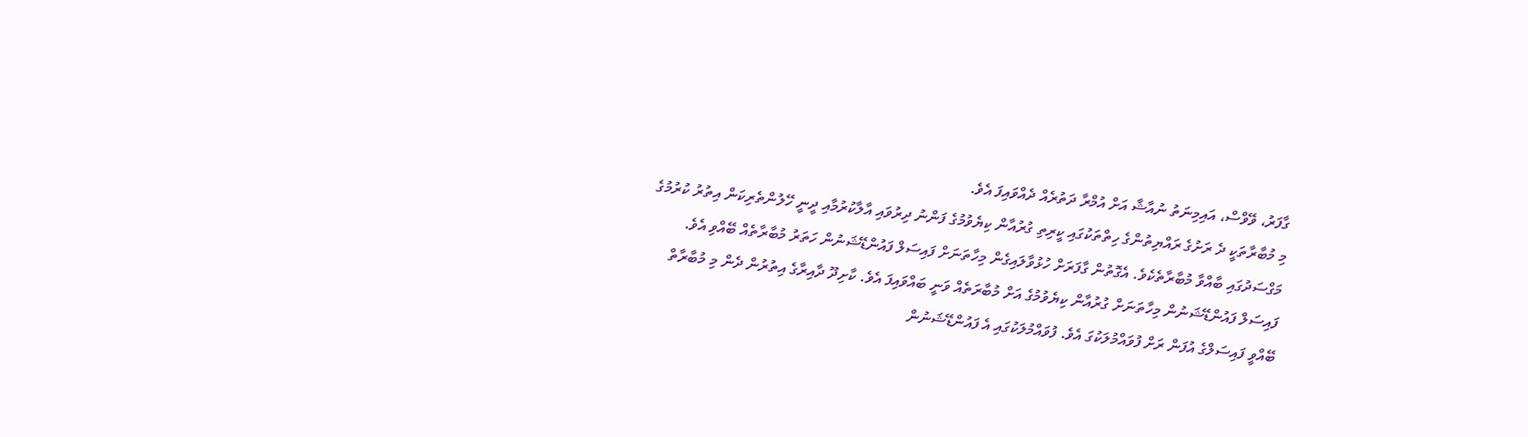ގާފަރު، ވޭވްސް، އައިމިނަތު ނުއާޝާ އަށް އުމްރާ ދަތުރެއް ދެއްވައިފަ އެވެ.
މި މުބާރާތަކީ ދެ ރަށުގެ ރައްޔިތުންގެ ހިތްތަކުގައި ކީރިތި ގުރުއާން ކިޔެވުމުގެ ފަންނު ދިރުވައި އާލާކުރުމާއި ދީނީ ހޭލުންތެރިކަން އިތުރު ކުރުމުގެ މަގްސަދުގައި ބާއްވާ މުބާރާތެކެވެ. އެގޮތުން ގާފަރަށް ހުޅުވާލައިގެން މިހާތަނަށް ފައިސަލް ފައުންޑޭޝަނުން ހަތަރު މުބާރާތެއް ބޭއްވި އެވެ.
ފައިސަލް ފައުންޑޭޝަނުން މިހާތަނަށް ގުރުއާން ކިޔެވުމުގެ އަށް މުބާރަތެއް ވަނީ ބައްވައިފަ އެވެ. ކާށިދޫ ދާއިރާގެ އިތުރުން ދެން މި މުބާރާތް ބޭއްވީ ފައިސަލްގެ އުފަން ރަށް ފުވައްމުލަކުގަ އެވެ. ފުވައްމުލަކުގައި އެ ފައުންޑޭޝަނުން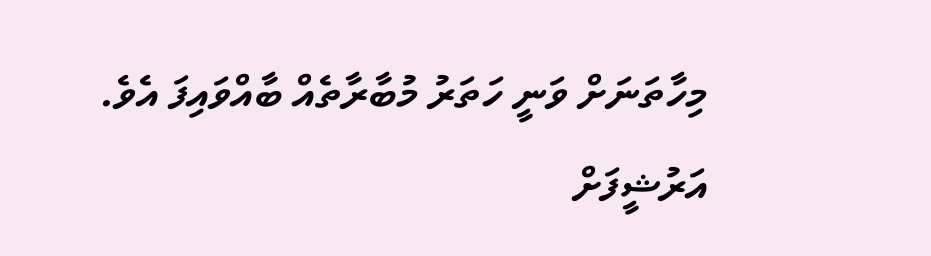މިހާތަނަށް ވަނީ ހަތަރު މުބާރާތެއް ބާއްވައިފަ އެވެ.
އަރުޝީފަށް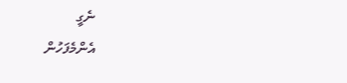ނެގީ
އެންމެފަހުން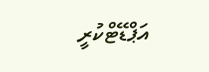އަޕްޑޭޓްކުރީ